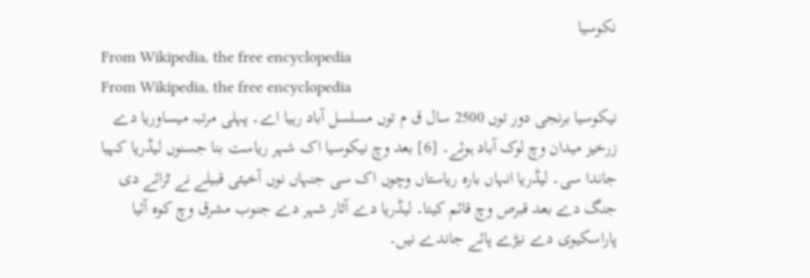نکوسیا
From Wikipedia, the free encyclopedia
From Wikipedia, the free encyclopedia
نیکوسیا برنجی دور توں 2500 سال ق م توں مسلسل آباد رہیا اے۔ پہلی مرتبہ میساوریا دے زرخیز میدان وچ لوک آباد ہوئے۔ [6] بعد وچ نیکوسیا اک شہر ریاست بنا جسنوں لیڈریا کہیا جاندا سی۔ لیڈریا انہاں بارہ ریاستاں وچوں اک سی جنہاں نوں آخیئی قبیلے نے ٹرائے دی جنگ دے بعد قبرص وچ قائم کيتا۔ لیڈریا دے آثار شہر دے جنوب مشرق وچ کوہ آئیا پاراسکیوی دے نیڑے پائے جاندے نيں۔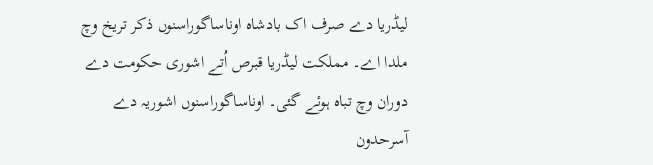لیڈریا دے صرف اک بادشاہ اوناساگوراسنوں ذکر تریخ وچ ملدا اے۔ مملکت لیڈریا قبرص اُتے اشوری حکومت دے دوران وچ تباہ ہوئے گئی۔ اوناساگوراسنوں اشوریہ دے آسرحدون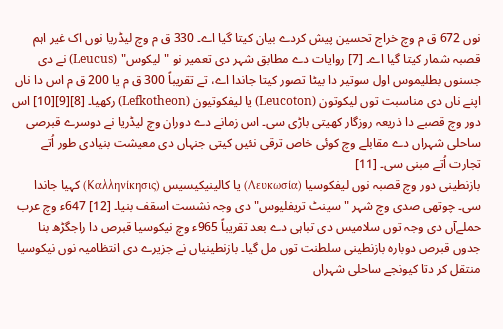نوں 672 ق م وچ خراج تحسین پیش کردے بیان کيتا گیا اے۔ 330 ق م وچ لیڈریا نوں اک غیر اہم قصبہ شمار کيتا گیا اے۔ [7] روایات دے مطابق شہر دی تعمیر نو "لیکوس" (Leucus) نے دی جسنوں بطلیموس اول سوتیر دا بیٹا تصور کيتا جاندا اے، تے تقریباً 300 ق م یا 200 ق م اس دا ناں اپنے ناں دی مناسبت توں لیکوتون (Leucoton) یا لیفکوتیون (Lefkotheon) رکھیا۔ [8][9][10] اس دور وچ قصبے دا ذریعہ روزگار کھیتی باڑی سی۔ اس زمانے دے دوران وچ لیڈریا نے دوسرے قبرصی ساحلی شہراں دے مقابلے وچ کوئی خاص ترقی نئيں کيتی جنہاں دی معیشت بنیادی طور اُتے تجارت اُتے مبنی سی۔ [11]
بازنطینی دور وچ قصبہ نوں لیفکوسیا (Λευκωσία) یا کالینیکیسیس (Καλληνίκησις) کہیا جاندا سی۔ چوتھی صدی وچ شہر "سینٹ تریفلیوس" دی وجہ نشست اسقف بنیا۔ [12] 647ء وچ عرب حملےآں دی وجہ توں سلامیس دی تباہی دے بعد تقریباً 965ء وچ نیکوسیا قبرص دا راجگڑھ بنا جدوں قبرص دوبارہ بازنطینی سلطنت توں مل گیا۔ بازنطینیاں نے جزیرے دی انتظامیہ نوں نیکوسیا منتقل کر دتا کیونجے ساحلی شہراں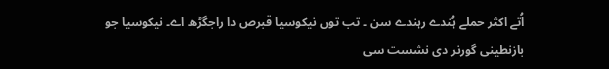اُتے اکثر حملے ہُندے رہندے سن ۔ تب توں نیکوسیا قبرص دا راجگڑھ اے۔ نیکوسیا جو بازنطینی گورنر دی نشست سی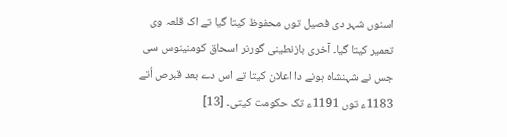اسنوں شہر دی فصیل توں محفوظ کيتا گیا تے اک قلعہ وی تعمیر کيتا گیا۔ آخری بازنطینی گورنر اسحاق کومنینوس سی جس نے شہنشاہ ہونے دا اعلان کيتا تے اس دے بعد قبرص اُتے 1183ء توں 1191ء تک حکومت کيتی۔ [13]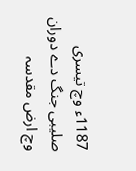1187ء وچ تیسری صلیبی جنگ دے دوران وچ ارض مقدسہ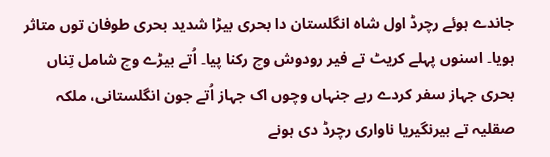جاندے ہوئے رچرڈ اول شاہ انگلستان دا بحری بیڑا شدید بحری طوفان توں متاثر ہويا۔ اسنوں پہلے کریٹ تے فیر رودوش وچ رکنا پيا۔ اُتے بیڑے وچ شامل تِناں بحری جہاز سفر کردے رہے جنہاں وچوں اک جہاز اُتے جون انگلستانی، ملکہ صقلیہ تے بیرنگیریا ناواری رچرڈ دی ہونے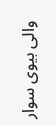والی بیوی سوار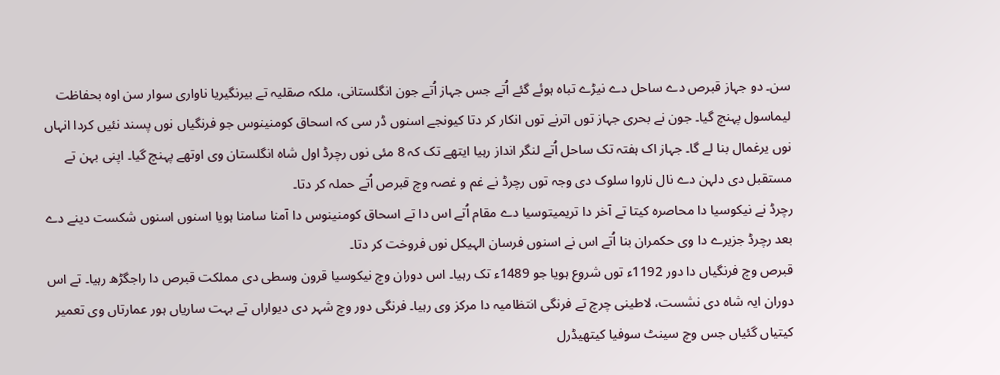سن۔ دو جہاز قبرص دے ساحل دے نیڑے تباہ ہوئے گئے اُتے جس جہاز اُتے جون انگلستانی، ملکہ صقلیہ تے بیرنگیریا ناواری سوار سن اوہ بحفاظت لیماسول پہنچ گیا۔ جون نے بحری جہاز توں اترنے توں انکار کر دتا کیونجے اسنوں ڈر سی کہ اسحاق کومنینوس جو فرنگیاں نوں پسند نئيں کردا انہاں نوں یرغمال بنا لے گا۔ جہاز اک ہفتہ تک ساحل اُتے لنگر انداز رہیا ایتھے تک کہ 8 مئی نوں رچرڈ اول شاہ انگلستان وی اوتھے پہنچ گیا۔ اپنی بہن تے مستقبل دی دلہن دے نال ناروا سلوک دی وجہ توں رچرڈ نے غم و غصہ وچ قبرص اُتے حملہ کر دتا۔
رچرڈ نے نیکوسیا دا محاصرہ کيتا تے آخر دا تریمیتوسیا دے مقام اُتے اس دا تے اسحاق کومنینوس دا آمنا سامنا ہويا اسنوں اسنوں شکست دینے دے بعد رچرڈ جزیرے دا وی حکمران بنا اُتے اس نے اسنوں فرسان الہیکل نوں فروخت کر دتا۔
قبرص وچ فرنگیاں دا دور 1192ء توں شروع ہويا جو 1489ء تک رہیا۔ اس دوران وچ نیکوسیا قرون وسطی دی مملکت قبرص دا راجگڑھ رہیا۔ تے اس دوران ایہ شاہ دی نشست، لاطینی چرچ تے فرنگی انتظامیہ دا مرکز وی رہیا۔ فرنگی دور وچ شہر دی دیواراں تے بہت ساریاں ہور عمارتاں وی تعمیر کيتیاں گئیاں جس وچ سینٹ سوفیا کیتھیڈرل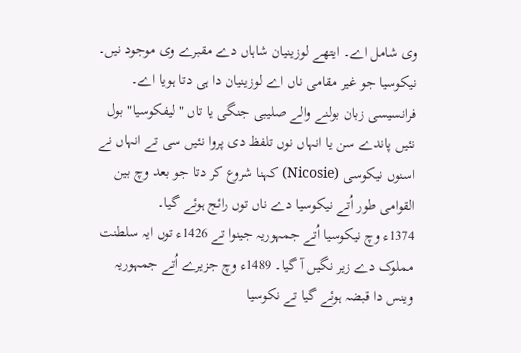وی شامل اے۔ ایتھے لوزینیان شاہاں دے مقبرے وی موجود نيں۔ نیکوسیا جو غیر مقامی ناں اے لوزینیان دا ہی دتا ہويا اے۔ فرانسیسی زبان بولنے والے صلیبی جنگی یا تاں "لیفکوسیا" بول نئيں پاندے سن یا انہاں نوں تلفظ دی پروا نئيں سی تے انہاں نے اسنوں نیکوسی (Nicosie) کہنا شروع کر دتا جو بعد وچ بین القوامی طور اُتے نیکوسیا دے ناں توں رائج ہوئے گیا۔
1374ء وچ نیکوسیا اُتے جمہوریہ جینوا تے 1426ء توں ایہ سلطنت مملوک دے زیر نگيں آ گیا۔ 1489ء وچ جزیرے اُتے جمہوریہ وینس دا قبضہ ہوئے گیا تے نکوسیا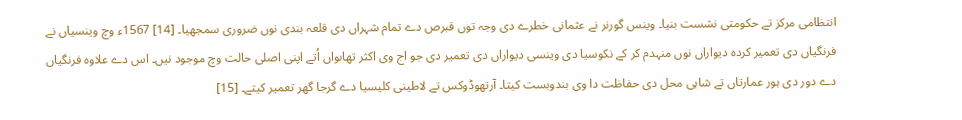انتظامی مرکز تے حکومتی نشست بنیا۔ وینس گورنر نے عثمانی خطرے دی وجہ توں قبرص دے تمام شہراں دی قلعہ بندی نوں ضروری سمجھیا۔ [14] 1567ء وچ وینسیاں نے فرنگیاں دی تعمیر کردہ دیواراں نوں منہدم کر کے نکوسیا دی وینسی دیواراں دی تعمیر دی جو اج وی اکثر تھاںواں اُتے اپنی اصلی حالت وچ موجود نيں۔ اس دے علاوہ فرنگیاں دے دور دی ہور عمارتاں تے شاہی محل دی حفاظت دا وی بندوبست کيتا۔ آرتھوڈوکس تے لاطینی کلیسیا دے گرجا گھر تعمیر کیتے۔ [15]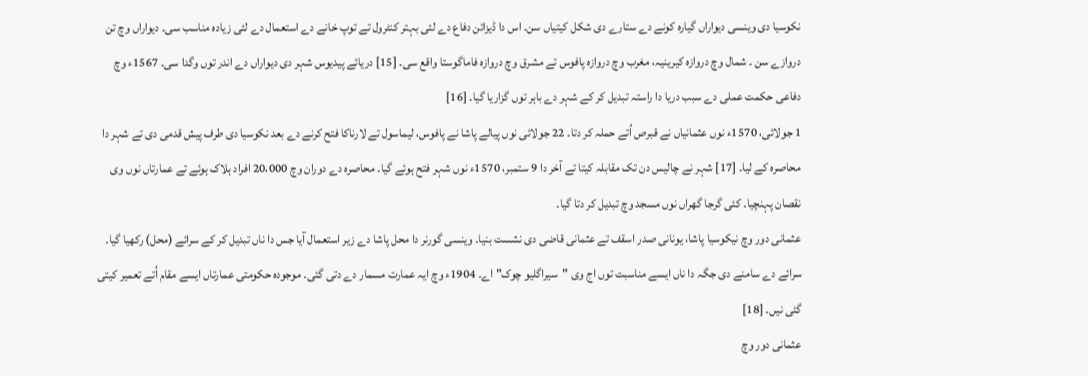نکوسیا دی وینسی دیواراں گیارہ کونے دے ستارے دی شکل کيتیاں سن۔ اس دا ڈیزائن دفاع دے لئی بہتر کنٹرول تے توپ خانے دے استعمال دے لئی زیادہ مناسب سی۔ دیواراں وچ تن دروازے سن ۔ شمال وچ دروازہ کیرینیہ، مغرب وچ دروازہ پافوس تے مشرق وچ دروازہ فاماگوستا واقع سی۔ [15] دریائے پیدیوس شہر دی دیواراں دے اندر توں وگدا سی۔ 1567ء وچ دفاعی حکمت عملی دے سبب دریا دا راستہ تبدیل کر کے شہر دے باہر توں گزاریا گیا۔ [16]
1 جولائی، 1570ء نوں عثمانیاں نے قبرص اُتے حملہ کر دتا۔ 22 جولائی نوں پیالے پاشا نے پافوس، لیماسول تے لارناکا فتح کرنے دے بعد نکوسیا دی طرف پیش قدمی دی تے شہر دا محاصرہ کے لیا۔ [17] شہر نے چالیس دن تک مقابلہ کيتا تے آخر دا 9 ستمبر، 1570ء نوں شہر فتح ہوئے گیا۔ محاصرہ دے دوران وچ 20،000 افراد ہلاک ہوئے تے عمارتاں نوں وی نقصان پہنچیا۔ کئی گرجا گھراں نوں مسجد وچ تبدیل کر دتا گیا۔
عثمانی دور وچ نیکوسیا پاشا، یونانی صدر اسقف تے عثمانی قاضی دی نشست بنیا۔ وینسی گورنر دا محل پاشا دے زیر استعمال آیا جس دا ناں تبدیل کر کے سرائے (محل) رکھیا گیا۔ سرائے دے سامنے دی جگہ دا ناں ايسے مناسبت توں اج وی "سیراگلیو چوک" اے۔ 1904ء وچ ایہ عمارت مسمار دے دتی گئی۔ موجودہ حکومتی عمارتاں ايسے مقام اُتے تعمیر کيتی گئی نيں۔ [18]
عثمانی دور وچ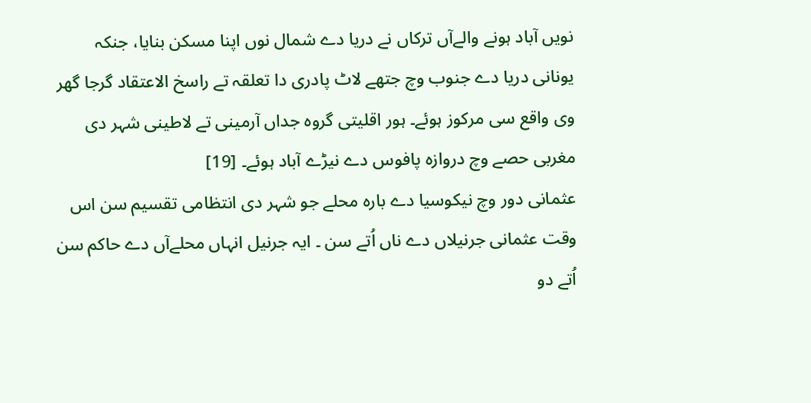نويں آباد ہونے والےآں ترکاں نے دریا دے شمال نوں اپنا مسکن بنایا، جنکہ یونانی دریا دے جنوب وچ جتھے لاٹ پادری دا تعلقہ تے راسخ الاعتقاد گرجا گھر وی واقع سی مرکوز ہوئے۔ ہور اقليتی گروہ جداں آرمینی تے لاطینی شہر دی مغربی حصے وچ دروازہ پافوس دے نیڑے آباد ہوئے۔ [19]
عثمانی دور وچ نیکوسیا دے بارہ محلے جو شہر دی انتظامی تقسیم سن اس وقت عثمانی جرنیلاں دے ناں اُتے سن ۔ ایہ جرنیل انہاں محلےآں دے حاکم سن اُتے دو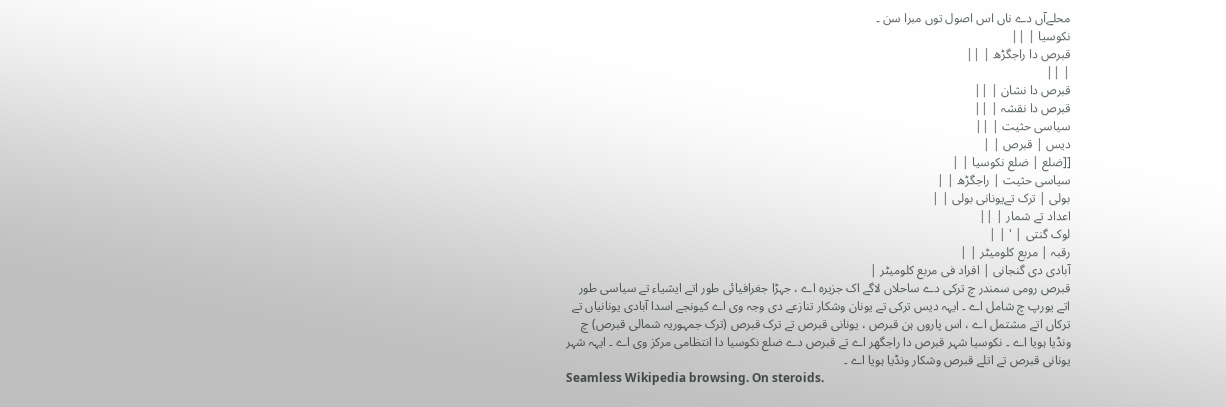محلےآں دے ناں اس اصول توں مبرا سن ۔
نکوسیا | ||
قبرص دا راجگڑھ | ||
| ||
قبرص دا نشان | ||
قبرص دا نقشہ | ||
سیاسی حثیت | ||
دیس | قبرص | |
[[ضلع | ضلع نکوسیا | |
سیاسی حثیت | راجگڑھ | |
بولی | ترک تےیونانی بولی | |
اعداد تے شمار | ||
لوک گنتی | ' | |
رقبہ | مربع کلومیٹر | |
آبادی دی گنجانی | افراد فی مربع کلومیٹر |
قبرص رومی سمندر چ ترکی دے ساحلاں لاگے اک جزیرہ اے ، جہڑا جغرافیائی طور اتے ایشیاء تے سیاسی طور اتے یورپ چ شامل اے ۔ ایہہ دیس ترکی تے یونان وشکار تنازعے دی وجہ وی اے کیونجے اسدا آبادی یونانیاں تے ترکاں اتے مشتمل اے ، اس پاروں ہن قبرص ، یونانی قبرص تے ترک قبرص (ترک جمہوریہ شمالی قبرص) چ ونڈیا ہویا اے ۔ نکوسیا شہر قبرص دا راجگھر اے تے قبرص دے ضلع نکوسیا دا انتظامی مرکز وی اے ۔ ایہہ شہر یونانی قبرص تے اتلے قبرص وشکار ونڈیا ہویا اے ۔
Seamless Wikipedia browsing. On steroids.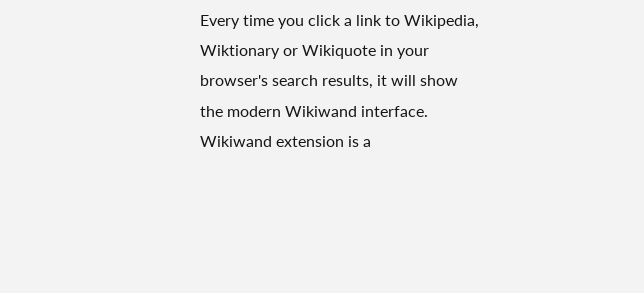Every time you click a link to Wikipedia, Wiktionary or Wikiquote in your browser's search results, it will show the modern Wikiwand interface.
Wikiwand extension is a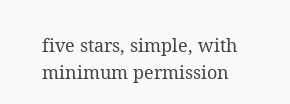five stars, simple, with minimum permission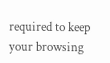required to keep your browsing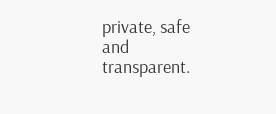private, safe and transparent.